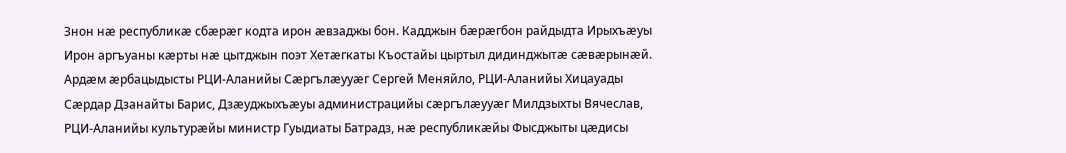Знон нæ республикæ сбæрæг кодта ирон æвзаджы бон. Кадджын бæрæгбон райдыдта Ирыхъæуы Ирон аргъуаны кæрты нæ цытджын поэт Хетæгкаты Къостайы цыртыл дидинджытæ сæвæрынæй.
Ардæм æрбацыдысты РЦИ-Аланийы Сæргълæууæг Сергей Меняйло, РЦИ-Аланийы Хицауады Сæрдар Дзанайты Барис, Дзæуджыхъæуы администрацийы сæргълæууæг Милдзыхты Вячеслав, РЦИ-Аланийы культурæйы министр Гуыдиаты Батрадз, нæ республикæйы Фысджыты цæдисы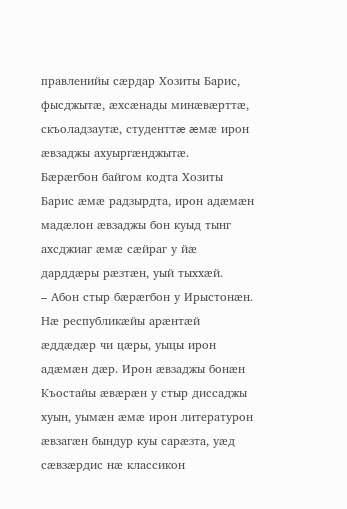правленийы сæрдар Хозиты Барис, фысджытæ, æхсæнады минæвæрттæ, скъоладзаутæ, студенттæ æмæ ирон æвзаджы ахуыргæнджытæ.
Бæрæгбон байгом кодта Хозиты Барис æмæ радзырдта, ирон адæмæн мадæлон æвзаджы бон куыд тынг ахсджиаг æмæ сæйраг у йæ дарддæры рæзтæн, уый тыххæй.
– Абон стыр бæрæгбон у Ирыстонæн. Нæ республикæйы арæнтæй æддæдæр чи цæры, уыцы ирон адæмæн дæр. Ирон æвзаджы бонæн Къостайы æвæрæн у стыр диссаджы хуын, уымæн æмæ ирон литературон æвзагæн бындур куы сарæзта, уæд сæвзæрдис нæ классикон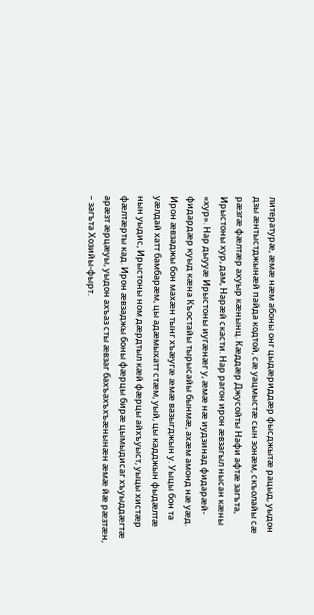литературæ, æмæ нæм абоны онг цыдæриддæр фысджытæ рацыд, уыдон дзы æнтыстджынæй пайда кодтой, сæ уацмыстæ сын зонæм, скъолайы сæ рæзгæ фæлтæр ахуыр кæнынц. Кæддæр Джусойты Нафи афтæ загъта, Ирыстоны хур, дам, Нарæй скасти. Нар рагон ирон æвзагыл нысан кæны «хур». Нар дыууæ Ирыстоны иугæнæг у, æмæ нæ иудзинад фидарæй-фидардæр куыд кæна Къостайы тырысайы бынмæ, ахæм амонд нæ уæд. Ирон æвзаджы бон махæн тынг хъæугæ æмæ вазыгджын у. Уыцы бон та уæлдай хатт бамбарæм, цы адæмыхатт стæм, уый, цы кадджын фыдæлтæ нын уыдис, Ирыстоны ном дæрдтыл кæй фæрцы айхъуыст, уыцы хистæр фæлтæрты кад. Ирон æвзаджы боны фæрцы бирæ цымыдисаг хъуыддæгтæ арæзт æрцæуы, уыдон ахъаз сты æвзаг бахъахъхъæнынæн æмæ йæ рæзтæн, – загъта Хозийы-фырт.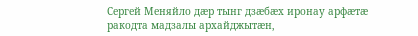Сергей Меняйло дæр тынг дзæбæх иронау арфæтæ ракодта мадзалы архайджытæн,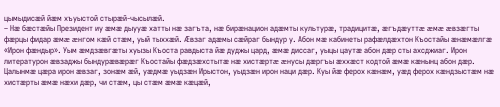цымыдисæй йæм хъуыстой стырæй-чысылæй.
– Нæ бæстæйы Президент иу æмæ дыууæ хатты нæ загъта, нæ бирæнацион адæмты культурæ, традицитæ, æгъдæуттæ æмæ æвзæгты фæрцы фидар æмæ æнгом кæй стæм, уый тыххæй. Æвзаг адæмы сæйраг бындур у. Абон мæ кабинеты рафæлдæхтон Къостайы æнæмæлгæ «Ирон фæндыр». Уым æмдзæвгæты хуызы Къоста равдыста йæ дуджы цард, æмæ диссаг, уыцы цаутæ абон дæр сты ахсджиаг. Ирон литературон æвзаджы бындурæвæрæг Къостайы фæдзæхстытæ нæ хистæртæ æнусы дæргъы æххæст кодтой æмæ кæнынц абон дæр. Цалынмæ цæра ирон æвзаг, зонæм æй, уæдмæ уыдзæн Ирыстон, уыдзæн ирон наци дæр. Куы йæ ферох кæнæм, уæд ферох кæндзыстæм нæ хистæрты æмæ нæхи дæр, чи стæм, цы стæм æмæ кæцæй,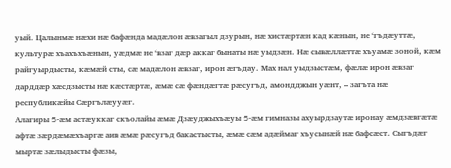уый. Цалынмæ нæхи нæ бафæнда мадæлон æвзагыл дзурын, нæ хистæртæн кад кæнын, не ‘гъдæуттæ, культурæ хъахъхъæнын, уæдмæ не ‘взаг дæр аккаг бынаты нæ уыдзæн. Нæ сывæллæттæ хъуамæ зоной, кæм райгуырдысты, кæмæй сты, сæ мадæлон æвзаг, ирон æгъдау. Мах нал уыдзыстæм, фæлæ ирон æвзаг дарддæр хæсдзысты нæ кæстæртæ, æмæ сæ фæндæгтæ рæсугъд, амондджын уæнт, – загъта нæ республикæйы Сæргълæууæг.
Алагиры 5-æм астæуккаг скъолайы æмæ Дзæуджыхъæуы 5-æм гимназы ахуырдзаутæ иронау æмдзæвгæтæ афтæ зæрдæмæхъаргæ аив æмæ рæсугъд бакастысты, æмæ сæм адæймаг хъусынæй нæ бафсæст. Сыгъдæг мыртæ зæлыдысты фæзы,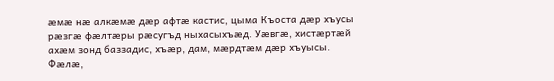æмæ нæ алкæмæ дæр афтæ кастис, цыма Къоста дæр хъусы рæзгæ фæлтæры рæсугъд ныхасыхъæд. Уæвгæ, хистæртæй ахæм зонд баззадис, хъæр, дам, мæрдтæм дæр хъуысы. Фæлæ,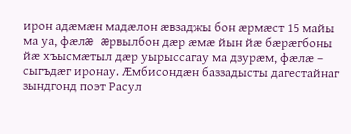ирон адæмæн мадæлон æвзаджы бон æрмæст 15 майы ма уа, фæлæ æрвылбон дæр æмæ йын йæ бæрæгбоны йæ хъысмæтыл дæр уырыссагау ма дзурæм, фæлæ – сыгъдæг иронау. Æмбисондæн баззадысты дагестайнаг зындгонд поэт Расул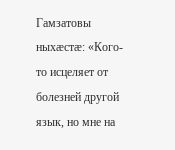Гамзатовы ныхæстæ: «Кого-то исцеляет от болезней другой язык, но мне на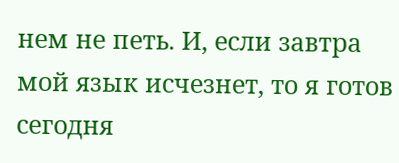нем не петь. И, если завтра мой язык исчезнет, то я готов сегодня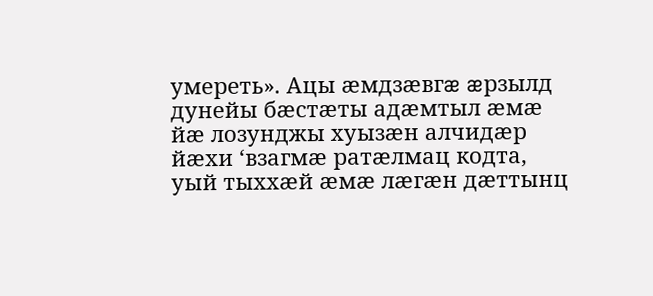умереть». Ацы æмдзæвгæ æрзылд дунейы бæстæты адæмтыл æмæ йæ лозунджы хуызæн алчидæр йæхи ‘взагмæ ратæлмац кодта, уый тыххæй æмæ лæгæн дæттынц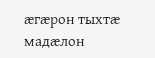æгæрон тыхтæ мадæлон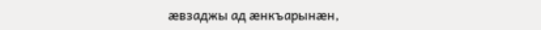æвзаджы ад æнкъарынæн,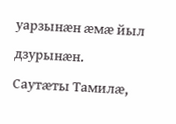уарзынæн æмæ йыл дзурынæн.
Саутæты Тамилæ,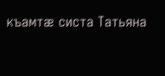къамтæ систа Татьяна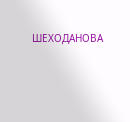ШЕХОДАНОВА